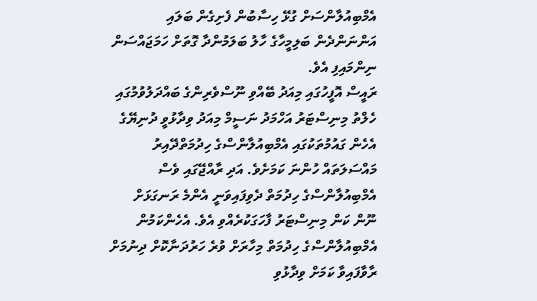އެމްބިއުލާންސަށް ގުޅޭ ހިސާބުން ފެށިގެން ބަލައި އަންނަންދެން ބަލިމީހާގެ ހާލު ބަލަމުންދާ ގޮތަށް ހަމަޖައްސަން ނިންމައިފި އެވެ.
ރައީސް އޮފީހުގައި މިއަދު ބޭއްވި ނޫސްވެރިންގެ ބައްދަލުވުމުގައި ހެލްތު މިނިސްޓަރު އަހްމަދު ނަސީމް މިއަދު ވިދާޅުވީ ދުނިޔޭގެ އެހެން ގައުމުތަކުގައި އެމްބިއުލާންސްގެ ހިދުމަތްދޭއިރު މައްސަލަތައް ހުންނަ ކަމަށެވެ. އަދި ރާއްޖޭގައި ވެސް އެމްބިއުލާންސްގެ ހިދުމަތް ދެވިފައިވަނީ އެންމެ ރަނގަޅަށް ނޫން ކަން މިނިސްޓަރު ފާހަގަކުރެއްވި އެވެ. އެހެންކަމުން އެމްބިއުލާންސްގެ ހިދުމަތް މިހާރަށް ވުރެ ހަރުދަނާކޮށް ދިނުމަށް ރާވާފައިވާ ކަމަށް ވިދާޅުވި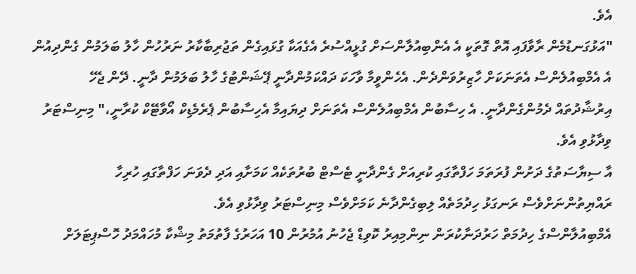އެވެ.
"އަޅުގަނޑުމެން ރާވާފައި އޮތް ގޮތަކީ އެ އެންބިއުލާންސަށް ގުޅީއްސުރެ އެގެއަކާ ގުޅައިގެން ތަޖުރިބާކާރު ނަރުހުން ހާލު ބަލަމުން ގެންދިއުން އެ އެމްބިއުލެންސް އެތަނަކަށް ހާޒިރުވަންދެން. އެހެންވީމާ ވާހަކަ ދައްކަމުންދާނީ ޕޭޝަންޓުގެ ހާލު ބަލަމުން ދާނީ. ދޭން ޖެހޭ އިރުޝާދުތައް ދެމުންގެންދާނީ. އެ ހިސާބުން އެމްބިއުލެންސް އެތަނަށް ދިޔައިމާ އެހިސާބުން ޕެރެމެޑިކް އޯވާޓޭކް ކުރާނީ،" މިނިސްޓަރު ވިދާޅުވި އެވެ.
އާ ސިޔާސަތުގެ ދަށުން ފުރަތަމަ ހަފްތާގައި ކުރިއަށް ގެންދާނީ ޓެސްޓް ބުރުތަކެއް ކަމަށާއި އަދި ދެވަނަ ހަފްތާގައި ހުރިހާ ރައްޔިތުންނަށްވެސް ރަނގަޅު ހިދުމަތެއް ލިބިގެންދާނެ ކަމަށްވެސް މިނިސްޓަރު ވިދާޅުވި އެވެ.
އެމްބިއުލާންސްގެ ހިދުމަތް ހަރުދަނާކުރަން ނިންމިއިރު ކޮވިޑް ޖެހުނު އުމުރުން 10 އަހަރުގެ ފާތުމަތު މިޝްކާ މުހައްމަދު ހޮސްޕިޓަލަށް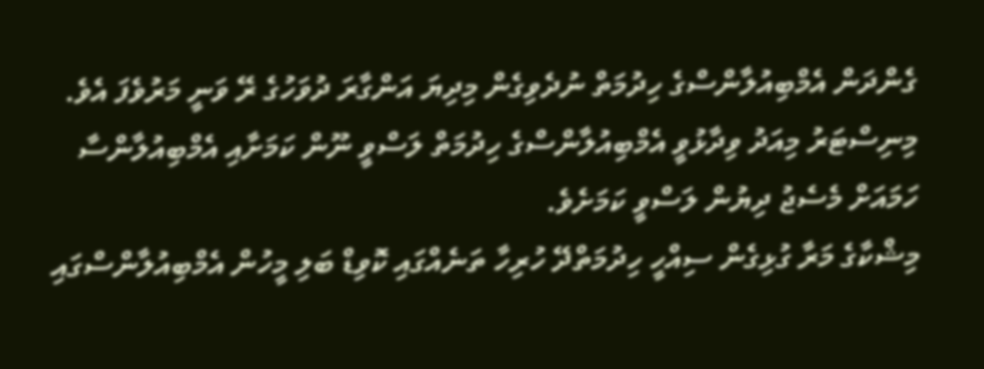ގެންދަން އެމްބިއުލާންސްގެ ހިދުމަތް ނުދެވިގެން މިދިޔަ އަންގާރަ ދުވަހުގެ ރޭ ވަނީ މަރުވެފަ އެވެ.
މިނިސްޓަރު މިއަދު ވިދާޅުވީ އެމްބިއުލާންސްގެ ހިދުމަތް ލަސްވީ ނޫން ކަމަށާއި އެމްބިއުލާންސާ ހަމައަށް މެސެޖު ދިޔުން ލަސްވީ ކަމަށެވެ.
މިޝްކާގެ މަރާ ގުޅިގެން ސިއްހީ ހިދުމަތްދޭ ހުރިހާ ތަނެއްގައި ކޮވިޑް ބަލި މީހުން އެމްބިއުލާންސްގައި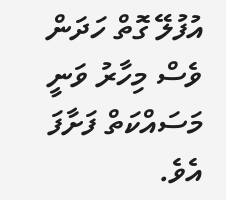އުފުލޭ ގޮތް ހަދަން ވެސް މިހާރު ވަނީ މަސައްކަތް ފަށާފަ އެވެ.